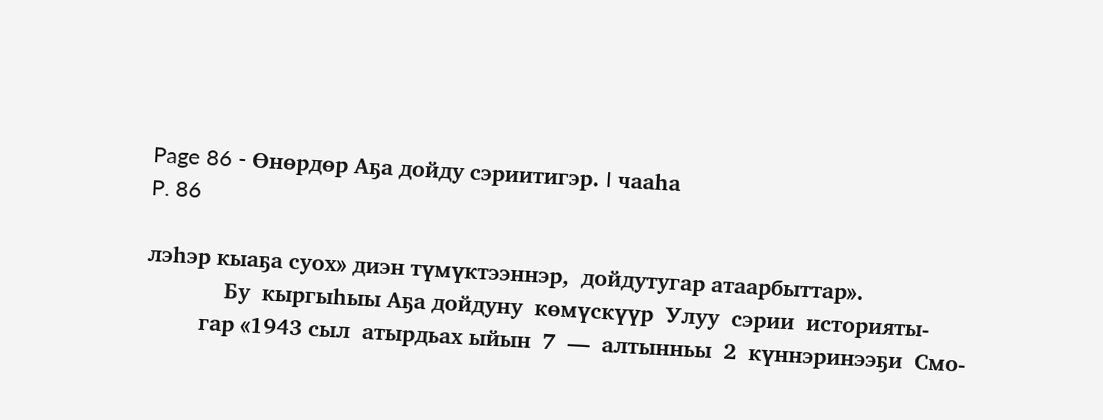Page 86 - Өнөрдөр Аҕа дойду сэриитигэр. I чааһа
P. 86

лэһэр кыаҕа суох» диэн түмүктээннэр,  дойдутугар атаарбыттар».
             Бу  кыргыһыы Аҕа дойдуну  көмүскүүр  Улуу  сэрии  историяты-
         гар «1943 сыл  атырдьах ыйын  7  —  алтынньы  2  күннэринээҕи  Смо-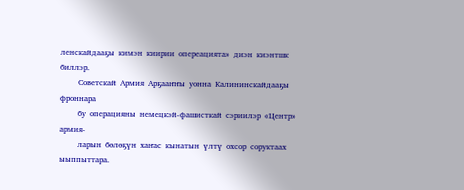ленскайдааҕы  кимэн  киирии  опереацията»  диэн  киэнтшк  биллэр.
         Советскай  Армия  Арҕааҥҥы  уонна  Калининскайдааҕы  фроннара
         бу  операцияны  немецкэй-фашисткай  сэриилэр  «Центр»  армия-
         ларын  бөлөҕүн  хаҥас  кынатын  үлтү  охсор  соруктаах  ыыппыттара.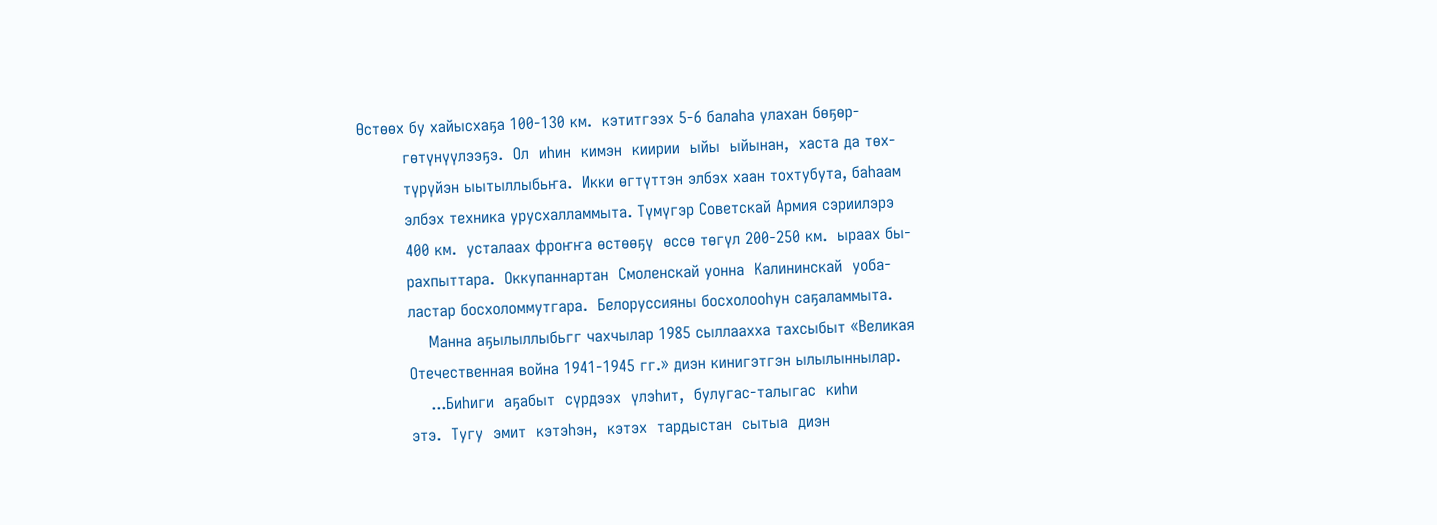Өстөөх бу хайысхаҕа 100-130 км.  кэтитгээх 5-6 балаһа улахан бөҕөр-
         гөтүнүүлээҕэ.  Ол  иһин  кимэн  киирии  ыйы  ыйынан,  хаста да төх-
         түрүйэн ыытыллыбьҥа.  Икки өгтүттэн элбэх хаан тохтубута, баһаам
         элбэх техника урусхалламмыта. Түмүгэр Советскай Армия сэриилэрэ
         400 км.  усталаах фроҥҥа өстөөҕү  өссө төгүл 200-250 км.  ыраах бы-
         рахпыттара.  Оккупаннартан  Смоленскай уонна  Калининскай  уоба-
         ластар босхоломмутгара.  Белоруссияны босхолооһун саҕаламмыта.
             Манна аҕылыллыбьгг чахчылар 1985 сыллаахха тахсыбыт «Великая
         Отечественная война 1941-1945 гг.» диэн кинигэтгэн ылылыннылар.
             ...Биһиги  аҕабыт  сүрдээх  үлэһит,  булугас-талыгас  киһи
         этэ.  Тугу  эмит  кэтэһэн,  кэтэх  тардыстан  сытыа  диэн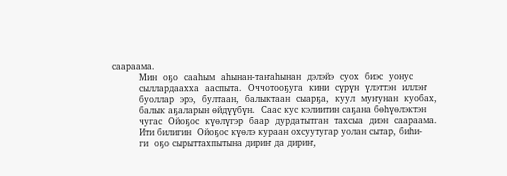саараама.
         Мин  оҕо  сааһым  аһынан-таҥаһынан  дэлэйэ  суох  биэс  уонус
         сыллардаахха  ааспыта.  Оччотооҕуга  кини  сүрүн  үлэттэн  иллэҥ
         буоллар  эрэ,  бултаан,  балыктаан  сыарҕа,  куул  муҥунан  куобах,
         балык аҕаларын өйдүүбүн.  Саас кус кэлиитин саҕана бөһүөлэктэн
         чугас  Ойоҕос  күөлүгэр  баар  дурдатытган  тахсыа  диэн  саараама.
         Ити билигин  Ойоҕос күөлэ кураан охсуутугар уолан сытар, биһи-
         ги  оҕо сырыттахпытына дириҥ да дириҥ,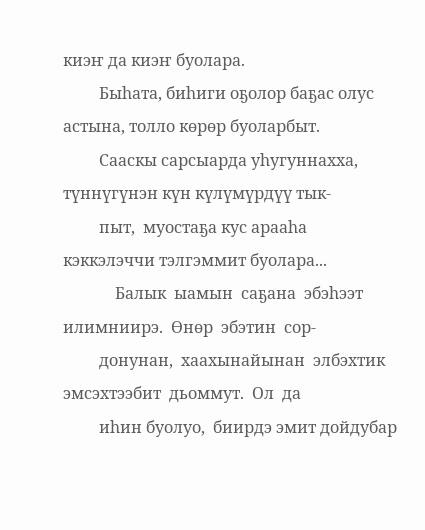киэҥ да киэҥ буолара.
         Быһата, биһиги оҕолор баҕас олус астына, толло көрөр буоларбыт.
         Сааскы сарсыарда уһугуннахха, түннүгүнэн күн күлүмүрдүү тык-
         пыт,  муостаҕа кус арааһа кэккэлэччи тэлгэммит буолара...
             Балык  ыамын  саҕана  эбэһээт  илимниирэ.  Өнөр  эбэтин  сор-
         донунан,  хаахынайынан  элбэхтик  эмсэхтээбит  дьоммут.  Ол  да
         иһин буолуо,  биирдэ эмит дойдубар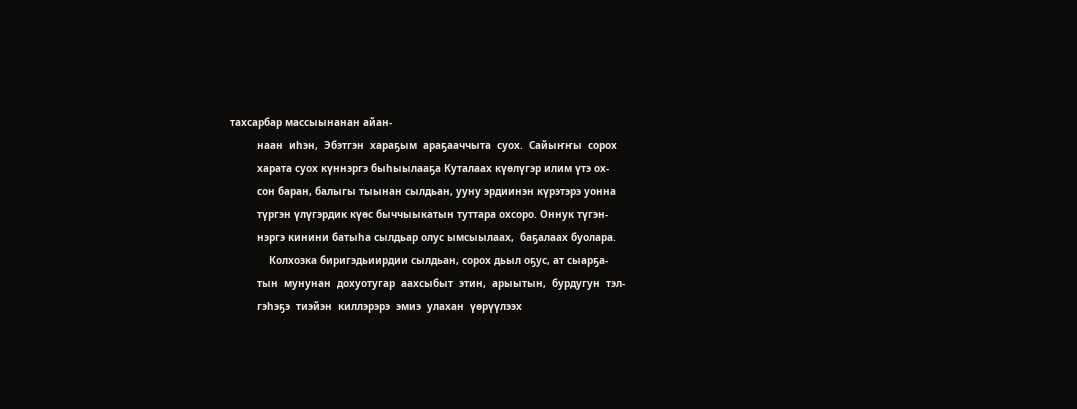тахсарбар массыынанан айан-
         наан  иһэн,  Эбэтгэн  хараҕым  араҕааччыта  суох.  Сайыҥҥы  сорох
         харата суох күннэргэ быһыылааҕа Куталаах күөлүгэр илим үтэ ох-
         сон баран, балыгы тыынан сылдьан, ууну эрдиинэн күрэтэрэ уонна
         түргэн үлүгэрдик күөс быччыыкатын туттара охсоро. Оннук түгэн-
         нэргэ кинини батыһа сылдьар олус ымсыылаах,  баҕалаах буолара.
             Колхозка биригэдьиирдии сылдьан, сорох дьыл оҕус, ат сыарҕа-
         тын  мунунан  дохуотугар  аахсыбыт  этин,  арыытын,  бурдугун  тэл-
         гэһэҕэ  тиэйэн  киллэрэрэ  эмиэ  улахан  үөрүүлээх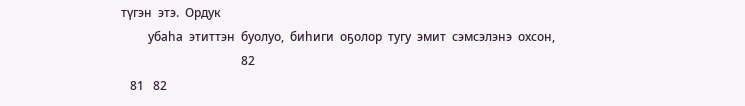түгэн  этэ.  Ордук
         убаһа  этиттэн  буолуо,  биһиги  оҕолор  тугу  эмит  сэмсэлэнэ  охсон,
                                        82
   81   82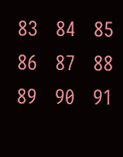83   84   85   86   87   88   89   90   91